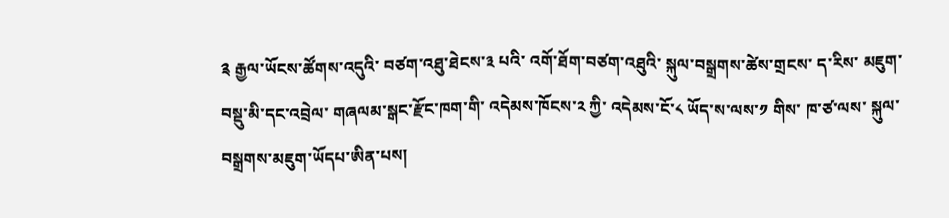༉ རྒྱལ་ཡོངས་ཚོགས་འདུའི་ བཙག་འཐུ་ཐེངས་༣ པའི་ འགོ་ཐོག་བཙག་འཐུའི་ སྐུལ་བསྒྲགས་ཚེས་གྲངས་ ད་རིས་ མཇུག་བསྡུ་མི་དང་འབྲེལ་ གཞལམ་སྒང་རྫོང་ཁག་གི་ འདེམས་ཁོངས་༢ ཀྱི་ འདེམས་ངོ་༨ ཡོད་ས་ལས་༡ གིས་ ཁ་ཙ་ལས་ སྐུལ་བསྒྲགས་མཇུག་ཡོདཔ་ཨིན་པས།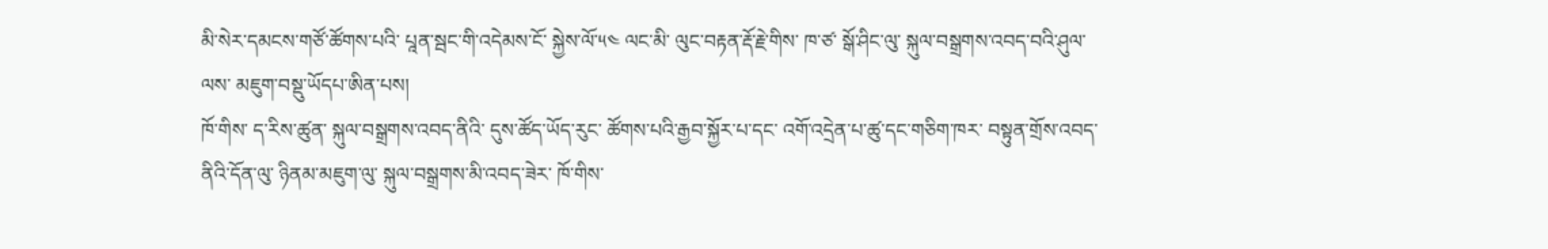མི་སེར་དམངས་གཙོ་ཚོགས་པའི་ པཱན་སྦང་གི་འདེམས་ངོ་ སྐྱེས་ལོ་༥༤ ལང་མི་ ལུང་བརྟན་རྡོ་རྗེ་གིས་ ཁ་ཙ་ སྒོ་ཤིང་ལུ་ སྐུལ་བསྒྲགས་འབད་བའི་ཤུལ་ལས་ མཇུག་བསྡུ་ཡོདཔ་ཨིན་པས།
ཁོ་གིས་ ད་རིས་ཚུན་ སྐུལ་བསྒྲགས་འབད་ནིའི་ དུས་ཚོད་ཡོད་རུང་ ཚོགས་པའི་རྒྱབ་སྐྱོར་པ་དང་ འགོ་འདྲེན་པ་ཚུ་དང་གཅིག་ཁར་ བསྟུན་གྲོས་འབད་ནིའི་དོན་ལུ་ ཉིནམ་མཇུག་ལུ་ སྐུལ་བསྒྲགས་མི་འབད་ཟེར་ ཁོ་གིས་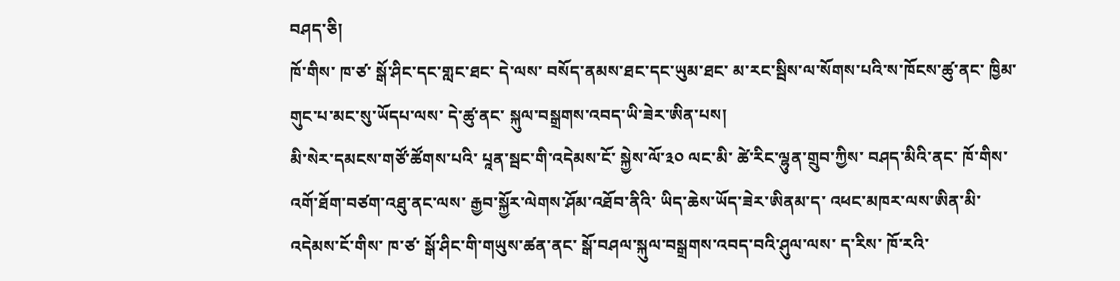བཤད་ཅི།
ཁོ་གིས་ ཁ་ཙ་ སྒོ་ཤིང་དང་གླང་ཐང་ དེ་ལས་ བསོད་ནམས་ཐང་དང་ཡུམ་ཐང་ མ་རང་སྦིས་ལ་སོགས་པའི་ས་ཁོངས་ཚུ་ནང་ ཁྱིམ་གུང་པ་མང་སུ་ཡོདཔ་ལས་ དེ་ཚུ་ནང་ སྐུལ་བསྒྲགས་འབད་ཡི་ཟེར་ཨིན་པས།
མི་སེར་དམངས་གཙོ་ཚོགས་པའི་ པཱན་སྦང་གི་འདེམས་ངོ་ སྐྱེས་ལོ་༣༠ ལང་མི་ ཚེ་རིང་ལྷུན་གྲུབ་ཀྱིས་ བཤད་མིའི་ནང་ ཁོ་གིས་ འགོ་ཐོག་བཙག་འཐུ་ནང་ལས་ རྒྱབ་སྐྱོར་ལེགས་ཤོམ་འཐོབ་ནིའི་ ཡིད་ཆེས་ཡོད་ཟེར་ཨིནམ་ད་ འཕང་མཁར་ལས་ཨིན་མི་འདེམས་ངོ་གིས་ ཁ་ཙ་ སྒོ་ཤིང་གི་གཡུས་ཚན་ནང་ སྒོ་བཤལ་སྐུལ་བསྒྲགས་འབད་བའི་ཤུལ་ལས་ ད་རིས་ ཁོ་རའི་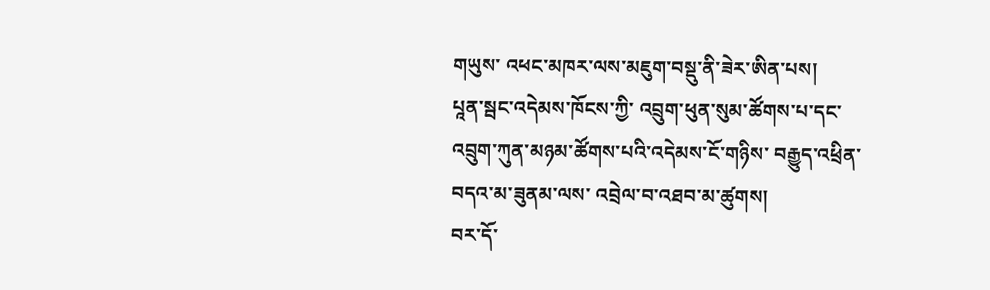གཡུས་ འཕང་མཁར་ལས་མཇུག་བསྡུ་ནི་ཟེར་ཨིན་པས།
པཱན་སྦང་འདེམས་ཁོངས་ཀྱི་ འབྲུག་ཕུན་སུམ་ཚོགས་པ་དང་ འབྲུག་ཀུན་མཉམ་ཚོགས་པའི་འདེམས་ངོ་གཉིས་ བརྒྱུད་འཕྲིན་བདའ་མ་ཟུནམ་ལས་ འབྲེལ་བ་འཐབ་མ་ཚུགས།
བར་དོ་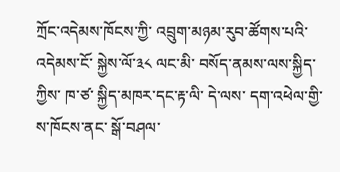ཀྲོང་འདེམས་ཁོངས་ཀྱི་ འབྲུག་མཉམ་རུབ་ཚོགས་པའི་འདེམས་ངོ་ སྐྱེས་ལོ་༣༨ ལང་མི་ བསོད་ནམས་ལས་སྐྱིད་ཀྱིས་ ཁ་ཙ་ སྐྱིད་མཁར་དང་རྟ་ལི་ དེ་ལས་ དག་འཕེལ་གྱི་ས་ཁོངས་ནང་ སྒོ་བཤལ་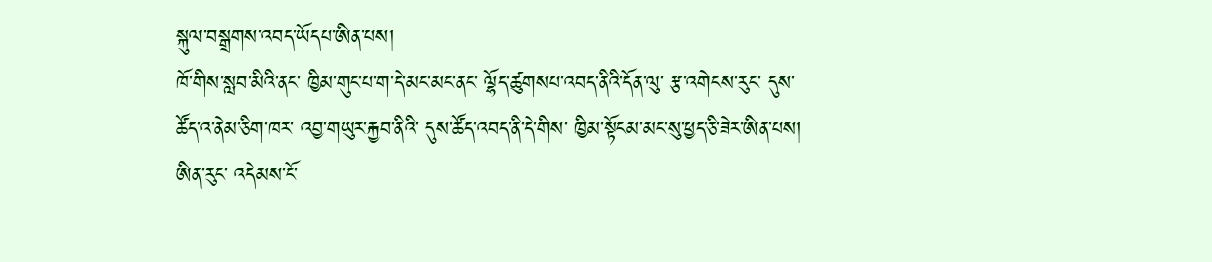སྐུལ་བསྒྲགས་འབད་ཡོདཔ་ཨིན་པས།
ཁོ་གིས་སླབ་མིའི་ནང་ ཁྱིམ་གུང་པ་ག་དེ་མང་མང་ནང་ ལྷོད་ཚུགསཔ་འབད་ནིའི་དོན་ལུ་ རྩ་འགེངས་རུང་ དུས་ཚོད་འ་ནེམ་ཅིག་ཁར་ འབྱ་གཡུར་རྐྱབ་ནིའི་ དུས་ཚོད་འབད་ནི་དེ་གིས་ ཁྱིམ་སྟོངམ་མང་སུ་ཕྱད་ཅི་ཟེར་ཨིན་པས།
ཨིན་རུང་ འདེམས་ངོ་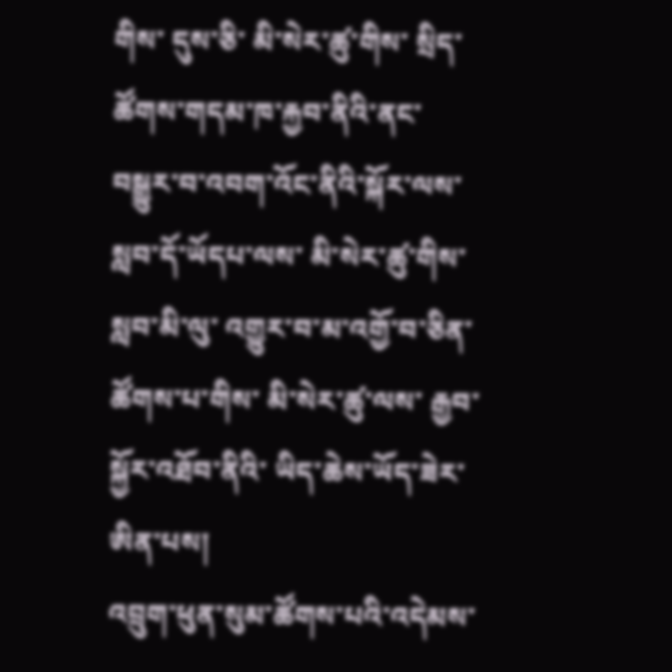གིས་ དུས་ཅི་ མི་སེར་ཚུ་གིས་ སྲིད་ཚོགས་གདམ་ཁ་རྐྱབ་ནིའི་ནང་ བསྒྱུར་བ་འབག་འོང་ནིའི་སྐོར་ལས་ སླབ་དོ་ཡོདཔ་ལས་ མི་སེར་ཚུ་གིས་སླབ་མི་ལུ་ འགྱུར་བ་མ་འགྱོ་བ་ཅིན་ ཚོགས་པ་གིས་ མི་སེར་ཚུ་ལས་ རྒྱབ་སྐྱོར་འཐོབ་ནིའི་ ཡིད་ཆེས་ཡོད་ཟེར་ཨིན་པས།
འབྲུག་ཕུན་སུམ་ཚོགས་པའི་འདེམས་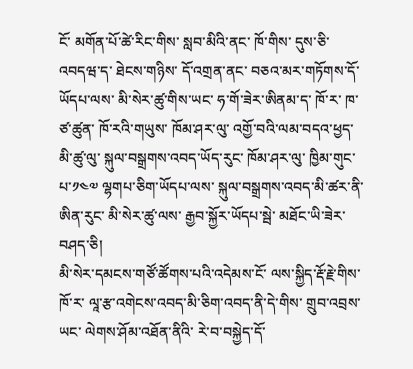ངོ་ མགོན་པོ་ཚེ་རིང་གིས་ སླབ་མིའི་ནང་ ཁོ་གིས་ དུས་ཅི་འབདཝ་ད་ ཐེངས་གཉིས་ དོ་འགྲན་ནང་ བཅའ་མར་གཏོགས་དོ་ཡོདཔ་ལས་ མི་སེར་ཚུ་གིས་ཡང་ ཧ་གོ་ཟེར་ཨིནམ་ད་ ཁོ་ར་ ཁ་ཙ་ཚུན་ ཁོ་རའི་གཡུས་ ཁོམ་ཤར་ལུ་ འགྱོ་བའི་ལམ་བདའ་ཕྱད་མི་ཚུ་ལུ་ སྐུལ་བསྒྲགས་འབད་ཡོད་རུང་ ཁོམ་ཤར་ལུ་ ཁྱིམ་གུང་པ་༡༤༧ ལྷགཔ་ཅིག་ཡོདཔ་ལས་ སྐུལ་བསྒྲགས་འབད་མི་ཚར་ནི་ཨིན་རུང་ མི་སེར་ཚུ་ལས་ རྒྱབ་སྐྱོར་ཡོདཔ་སྦེ་ མཐོང་ཡི་ཟེར་བཤད་ཅི།
མི་སེར་དམངས་གཙོ་ཚོགས་པའི་འདེམས་ངོ་ ལས་སྐྱིད་རྡོ་རྗེ་གིས་ ཁོ་ར་ ལཱ་རྩ་འགེངས་འབད་མི་ཅིག་འབད་ནི་དེ་གིས་ གྲུབ་འབྲས་ཡང་ ལེགས་ཤོམ་འཐོན་ནིའི་ རེ་བ་བསྐྱེད་དོ་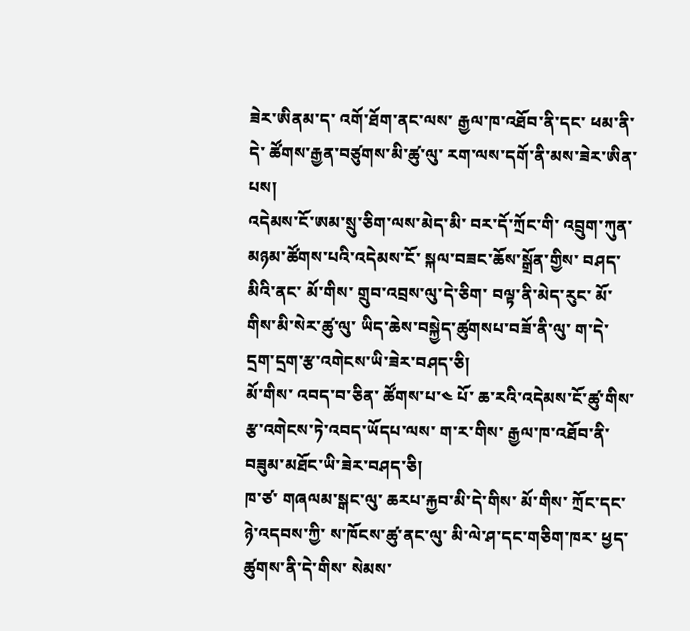ཟེར་ཨིནམ་ད་ འགོ་ཐོག་ནང་ལས་ རྒྱལ་ཁ་འཐོབ་ནི་དང་ ཕམ་ནི་དེ་ ཚོགས་རྒྱན་བཙུགས་མི་ཚུ་ལུ་ རག་ལས་དགོ་ནི་མས་ཟེར་ཨིན་པས།
འདེམས་ངོ་ཨམ་སྲུ་ཅིག་ལས་མེད་མི་ བར་དོ་ཀྲོང་གི་ འབྲུག་ཀུན་མཉམ་ཚོགས་པའི་འདེམས་ངོ་ སྐལ་བཟང་ཆོས་སྒྲོན་གྱིས་ བཤད་མིའི་ནང་ མོ་གིས་ གྲུབ་འབྲས་ལུ་དེ་ཅིག་ བལྟ་ནི་མེད་རུང་ མོ་གིས་མི་སེར་ཚུ་ལུ་ ཡིད་ཆེས་བསྐྱེད་ཚུགསཔ་བཟོ་ནི་ལུ་ ག་དེ་དྲག་དྲག་རྩ་འགེངས་ཡི་ཟེར་བཤད་ཅི།
མོ་གིས་ འབད་བ་ཅིན་ ཚོགས་པ་༤ པོ་ ཆ་རའི་འདེམས་ངོ་ཚུ་གིས་ རྩ་འགེངས་ཏེ་འབད་ཡོདཔ་ལས་ ག་ར་གིས་ རྒྱལ་ཁ་འཐོབ་ནི་བཟུམ་མཐོང་ཡི་ཟེར་བཤད་ཅི།
ཁ་ཙ་ གཞལམ་སྒང་ལུ་ ཆརཔ་རྐྱབ་མི་དེ་གིས་ མོ་གིས་ ཀྲོང་དང་ ཉེ་འདབས་ཀྱི་ ས་ཁོངས་ཚུ་ནང་ལུ་ མི་ལེ་ཤ་དང་གཅིག་ཁར་ ཕྱད་ཚུགས་ནི་དེ་གིས་ སེམས་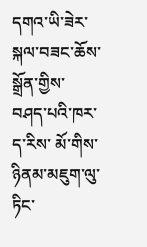དགའ་ཡི་ཟེར་ སྐལ་བཟང་ཆོས་སྒྲོན་གྱིས་ བཤད་པའི་ཁར་ ད་རིས་ མོ་གིས་ ཉིནམ་མཇུག་ལུ་ ཏིང་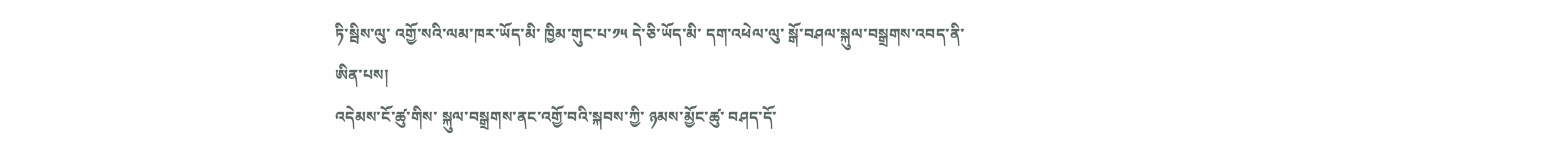ཏི་སྦིས་ལུ་ འགྱོ་སའི་ལམ་ཁར་ཡོད་མི་ ཁྱིམ་གུང་པ་༡༥ དེ་ཅི་ཡོད་མི་ དག་འཕེལ་ལུ་ སྒོ་བཤལ་སྐུལ་བསྒྲགས་འབད་ནི་ཨིན་པས།
འདེམས་ངོ་ཚུ་གིས་ སྐུལ་བསྒྲགས་ནང་འགྱོ་བའི་སྐབས་ཀྱི་ ཉམས་མྱོང་ཚུ་ བཤད་དོ་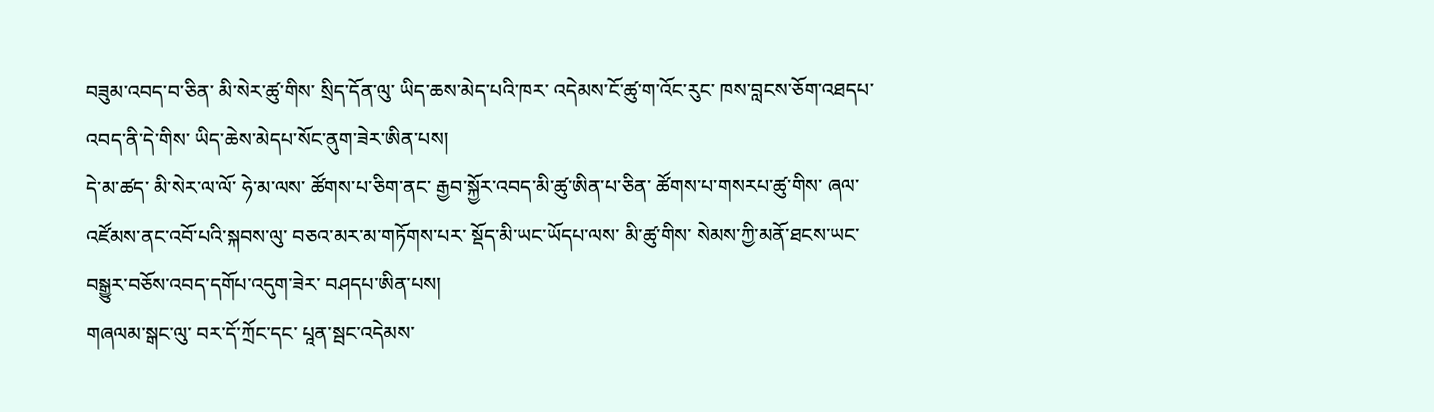བཟུམ་འབད་བ་ཅིན་ མི་སེར་ཚུ་གིས་ སྲིད་དོན་ལུ་ ཡིད་ཆས་མེད་པའི་ཁར་ འདེམས་ངོ་ཚུ་ག་འོང་རུང་ ཁས་བླངས་ཅོག་འཐདཔ་འབད་ནི་དེ་གིས་ ཡིད་ཆེས་མེདཔ་སོང་ནུག་ཟེར་ཨིན་པས།
དེ་མ་ཚད་ མི་སེར་ལ་ལོ་ ཧེ་མ་ལས་ ཚོགས་པ་ཅིག་ནང་ རྒྱབ་སྐྱོར་འབད་མི་ཚུ་ཨིན་པ་ཅིན་ ཚོགས་པ་གསརཔ་ཚུ་གིས་ ཞལ་འཛོམས་ནང་འབོ་པའི་སྐབས་ལུ་ བཅའ་མར་མ་གཏོགས་པར་ སྡོད་མི་ཡང་ཡོདཔ་ལས་ མི་ཚུ་གིས་ སེམས་ཀྱི་མནོ་ཐངས་ཡང་ བསྒྱུར་བཅོས་འབད་དགོཔ་འདུག་ཟེར་ བཤདཔ་ཨིན་པས།
གཞལམ་སྒང་ལུ་ བར་དོ་ཀྲོང་དང་ པཱན་སྦང་འདེམས་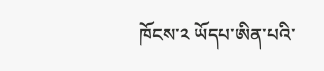ཁོངས་༢ ཡོདཔ་ཨིན་པའི་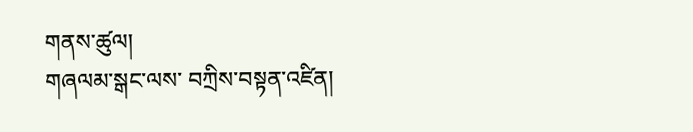གནས་ཚུལ།
གཞལམ་སྒང་ལས་ བཀྲིས་བསྟན་འཛིན།